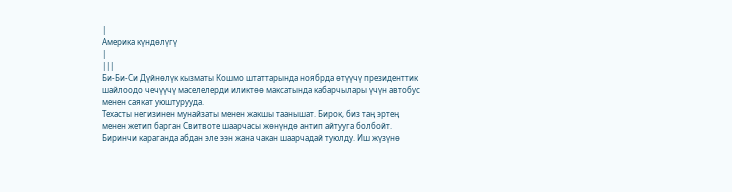|
Америка күндөлүгү
|
|||
Би-Би-Си Дүйнөлүк кызматы Кошмо штаттарында ноябрда өтүүчү президенттик шайлоодо чечүүчү маселелерди иликтөө максатында кабарчылары үчүн автобус менен саякат уюштурууда.
Техасты негизинен мунайзаты менен жакшы таанышат. Бирок, биз таң эртең менен жетип барган Свитвоте шаарчасы жөнүндө антип айтууга болбойт. Биринчи караганда абдан эле ээн жана чакан шаарчадай туюлду. Иш жүзүнө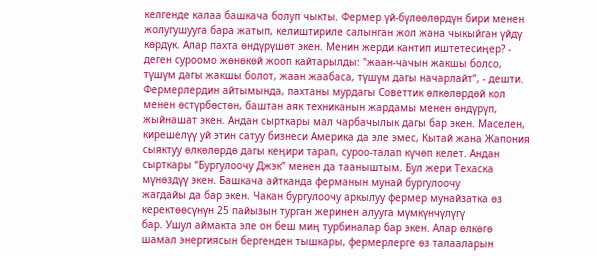келгенде калаа башкача болуп чыкты. Фермер үй-бүлөөлөрдүн бири менен жолугушууга бара жатып, келиштириле салынган жол жана чыкыйган үйдү көрдүк. Алар пахта өндүрүшөт экен. Менин жерди кантип иштетесиңер? - деген суроомо жөнөкөй жооп кайтарылды: "жаан-чачын жакшы болсо, түшүм дагы жакшы болот, жаан жаабаса, түшүм дагы начарлайт”, - дешти. Фермерлердин айтымында, пахтаны мурдагы Советтик өлкөлөрдөй кол менен өстүрбөстөн, баштан аяк техниканын жардамы менен өндүрүп, жыйнашат экен. Андан сырткары мал чарбачылык дагы бар экен. Маселен, кирешелүү уй этин сатуу бизнеси Америка да эле эмес, Кытай жана Жапония сыяктуу өлкөлөрдө дагы кеңири тарап, суроо-талап күчөп келет. Андан сырткары “Бургулоочу Джэк” менен да тааныштым. Бул жери Техаска мүнөздүү экен. Башкача айтканда ферманын мунай бургулоочу
жагдайы да бар экен. Чакан бургулоочу аркылуу фермер мунайзатка өз керектөөсүнүн 25 пайызын турган жеринен алууга мүмкүнчүлүгү
бар. Ушул аймакта эле он беш миң турбиналар бар экен. Алар өлкөгө шамал энергиясын бергенден тышкары, фермерлерге өз талааларын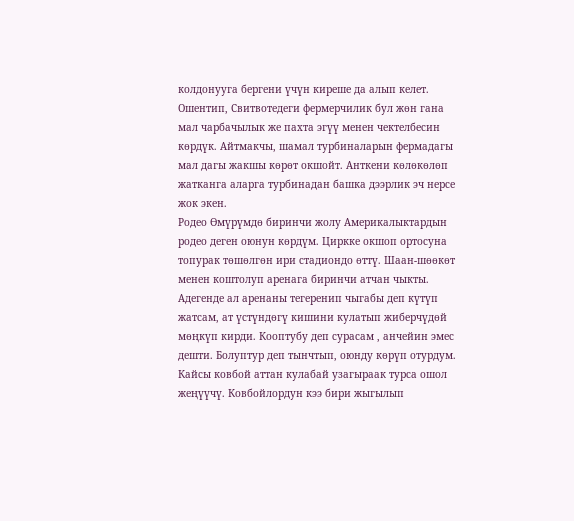колдонууга бергени үчүн киреше да алып келет. Ошентип, Свитвотедеги фермерчилик бул жөн гана мал чарбачылык же пахта эгүү менен чектелбесин көрдүк. Айтмакчы, шамал турбиналарын фермадагы мал дагы жакшы көрөт окшойт. Анткени көлөкөлөп жатканга аларга турбинадан башка дээрлик эч нерсе жок экен.
Родео Өмүрүмдө биринчи жолу Америкалыктардын родео деген оюнун көрдүм. Циркке окшоп ортосуна топурак төшөлгөн ири стадиондо өттү. Шаан-шөөкөт менен коштолуп аренага биринчи атчан чыкты. Адегенде ал аренаны тегеренип чыгабы деп күтүп жатсам, ат үстүндөгү кишини кулатып жиберчүдөй мөңкүп кирди. Кооптубу деп сурасам , анчейин эмес дешти. Болуптур деп тынчтып, оюнду көрүп отурдум. Кайсы ковбой аттан кулабай узагыраак турса ошол жеңүүчү. Ковбойлордун кээ бири жыгылып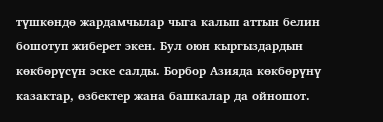түшкөндө жардамчылар чыга калып аттын белин бошотуп жиберет экен. Бул оюн кыргыздардын көкбөрүсүн эске салды. Борбор Азияда көкбөрүнү казактар, өзбектер жана башкалар да ойношот.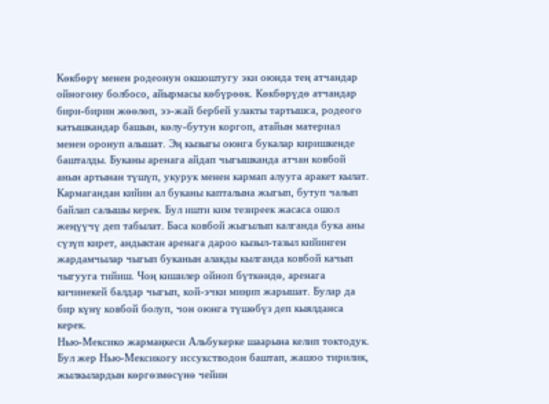Көкбөрү менен родеонун окшоштугу эки оюнда тең атчандар ойногону болбосо, айырмасы көбүрөөк. Көкбөрүдө атчандар бири-бирин жөөлөп, ээ-жай бербей улакты тартышса, родеого катышкандар башын, көлу-бутун коргоп, атайын материал менен оронуп алышат. Эң кызыгы оюнга букалар киришкенде башталды. Буканы аренага айдап чыгышканда атчан ковбой анын артынан түшүп, укурук менен кармап алууга аракет кылат. Кармагандан кийин ал буканы капталына жыгып, бутуп чалып байлап салышы керек. Бул ишти ким тезиреек жасаса ошол жеңүүчү деп табылат. Баса ковбой жыгылып калганда бука аны сүзүп кирет, андыктан аренага дароо кызыл-тазыл кийинген жардамчылар чыгып буканын алакды кылганда ковбой качып чыгууга тийиш. Чоң кишилер ойноп бүткөндө, аренага кичинекей балдар чыгып, кой-эчки миңип жарышат. Булар да бир күнү ковбой болуп, чон оюнга түшөбүз деп кыялданса керек.
Нью-Мексико жармаңкеси Альбукерке шаарына келип токтодук. Бул жер Нью-Мексикогу иссукстводон баштап, жашоо тирилик, жылкылардын көргөзмөсүнө чейин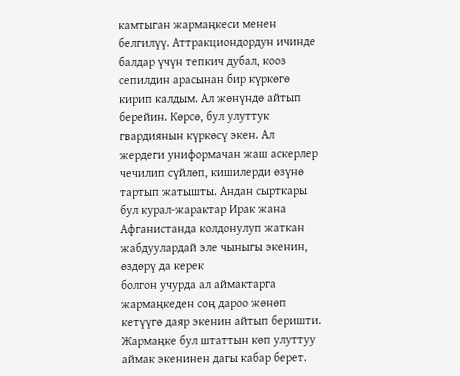камтыган жармаңкеси менен белгилүү. Аттракциондордун ичинде балдар үчүн тепкич дубал, кооз сепилдин арасынан бир күркөгө кирип калдым. Ал жөнүндө айтып берейин. Көрсө, бул улуттук гвардиянын күркөсү экен. Ал жердеги униформачан жаш аскерлер чечилип сүйлөп, кишилерди өзүнө тартып жатышты. Андан сырткары бул курал-жарактар Ирак жана Афганистанда колдонулуп жаткан жабдуулардай эле чыныгы экенин, өздөрү да керек
болгон учурда ал аймактарга жармаңкеден соң дароо жөнөп кетүүгө даяр экенин айтып беришти. Жармаңке бул штаттын көп улуттуу аймак экенинен дагы кабар берет.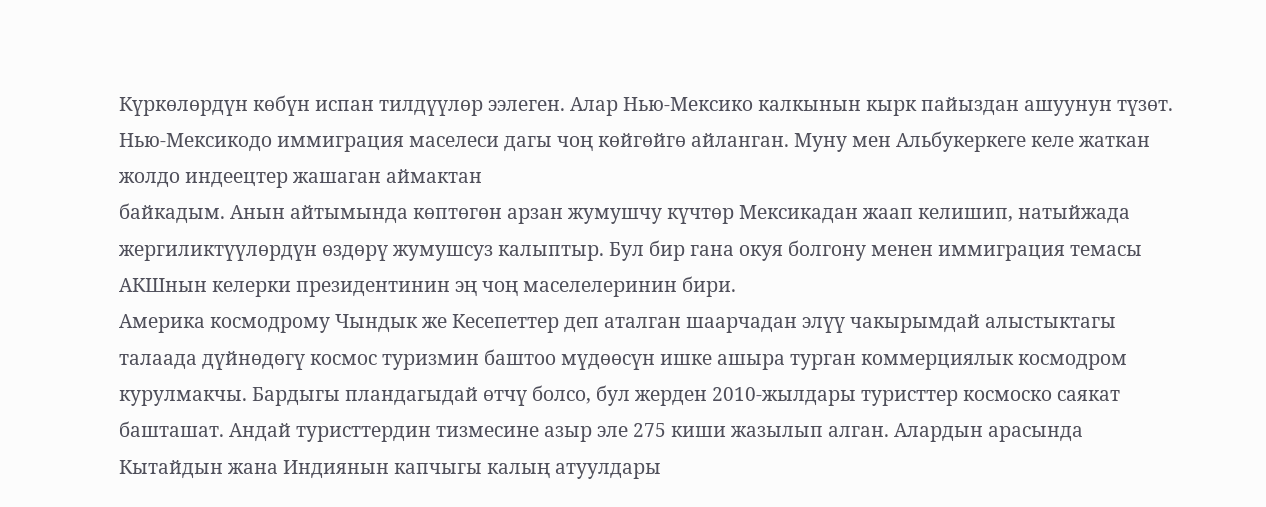Күркөлөрдүн көбүн испан тилдүүлөр ээлеген. Алар Нью-Мексико калкынын кырк пайыздан ашуунун түзөт. Нью-Мексикодо иммиграция маселеси дагы чоң көйгөйгө айланган. Муну мен Альбукеркеге келе жаткан жолдо индеецтер жашаган аймактан
байкадым. Анын айтымында көптөгөн арзан жумушчу күчтөр Мексикадан жаап келишип, натыйжада жергиликтүүлөрдүн өздөрү жумушсуз калыптыр. Бул бир гана окуя болгону менен иммиграция темасы АКШнын келерки президентинин эң чоң маселелеринин бири.
Америка космодрому Чындык же Кесепеттер деп аталган шаарчадан элүү чакырымдай алыстыктагы талаада дүйнөдөгү космос туризмин баштоо мүдөөсүн ишке ашыра турган коммерциялык космодром курулмакчы. Бардыгы пландагыдай өтчү болсо, бул жерден 2010-жылдары туристтер космоско саякат башташат. Андай туристтердин тизмесине азыр эле 275 киши жазылып алган. Алардын арасында Кытайдын жана Индиянын капчыгы калың атуулдары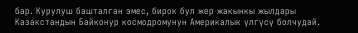бар. Курулуш башталган эмес, бирок бул жер жакынкы жылдары Казакстандын Байконур космодромунун Америкалык үлгүсү болчудай.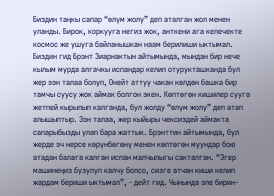Биздин таңкы сапар “өлүм жолу” деп аталган жол менен уланды. Бирок, коркууга негиз жок, анткени ага келечекте космос же ушуга байланышкан наам берилиши ыктымал. Биздин гид Брэнт Зиарнактын айтымында, мындан бир нече кылым мурда алгачкы испандар келип отурукташканда бул жер ээн талаа болуп, Онейт аттуу чакан көлдөн башка бир тамчы суусу жок аймак болгон экен. Көптөгөн кишилер сууга жетпей кырылып калганда, бул жолду “өлүм жолу” деп атап алышыптыр. Ээн талаа, жер кыйыры чексиздей аймакта сапарыбызды улап бара жаттык. Брэнттин айтымында, бул жерде эч нерсе көрүнбөгөнү менен көптөгөн муундар бою атадан балага калган испан малчылыгы сакталган. “Эгер машинеңиз бузулуп калчу болсо, сизге атчан киши келип жардам бериши ыктымал”, - дейт гид. Чынында эле бирин-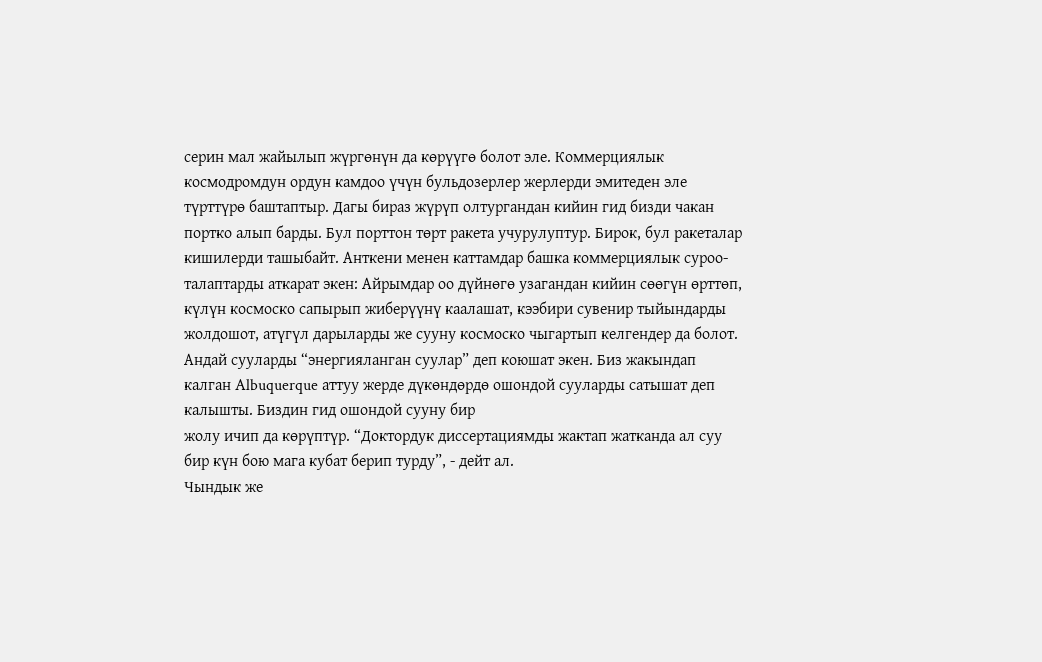серин мал жайылып жүргөнүн да көрүүгө болот эле. Коммерциялык космодромдун ордун камдоо үчүн бульдозерлер жерлерди эмитеден эле түрттүрө баштаптыр. Дагы бираз жүрүп олтургандан кийин гид бизди чакан портко алып барды. Бул порттон төрт ракета учурулуптур. Бирок, бул ракеталар кишилерди ташыбайт. Анткени менен каттамдар башка коммерциялык суроо-талаптарды аткарат экен: Айрымдар оо дүйнөгө узагандан кийин сөөгүн өрттөп, күлүн космоско сапырып жиберүүнү каалашат, кээбири сувенир тыйындарды жолдошот, атүгүл дарыларды же сууну космоско чыгартып келгендер да болот. Андай сууларды “энергияланган суулар” деп коюшат экен. Биз жакындап калган Albuquerque аттуу жерде дүкөндөрдө ошондой сууларды сатышат деп калышты. Биздин гид ошондой сууну бир
жолу ичип да көрүптүр. “Доктордук диссертациямды жактап жатканда ал суу бир күн бою мага кубат берип турду”, - дейт ал.
Чындык же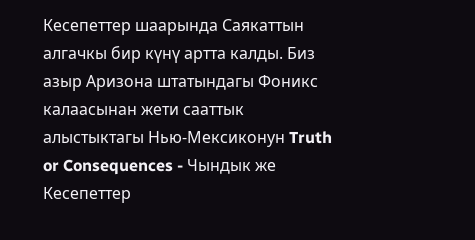Кесепеттер шаарында Саякаттын алгачкы бир күнү артта калды. Биз азыр Аризона штатындагы Фоникс калаасынан жети сааттык алыстыктагы Нью-Мексиконун Truth or Consequences - Чындык же Кесепеттер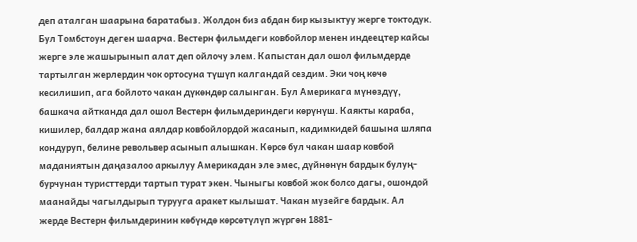деп аталган шаарына баратабыз. Жолдон биз абдан бир кызыктуу жерге токтодук. Бул Томбстоун деген шаарча. Вестерн фильмдеги ковбойлор менен индеецтер кайсы жерге эле жашырынып алат деп ойлочу элем. Капыстан дал ошол фильмдерде тартылган жерлердин чок ортосуна түшүп калгандай сездим. Эки чоң көчө кесилишип, ага бойлото чакан дүкөндөр салынган. Бул Америкага мүнөздүү, башкача айтканда дал ошол Вестерн фильмдериндеги көрүнүш. Каякты караба, кишилер, балдар жана аялдар ковбойлордой жасанып, кадимкидей башына шляпа кондуруп, белине револьвер асынып алышкан. Көрсө бул чакан шаар ковбой маданиятын даңазалоо аркылуу Америкадан эле эмес, дүйнөнүн бардык булуң-бурчунан туристтерди тартып турат экен. Чыныгы ковбой жок болсо дагы, ошондой маанайды чагылдырып турууга аракет кылышат. Чакан музейге бардык. Ал жерде Вестерн фильмдеринин көбүндө көрсөтүлүп жүргөн 1881-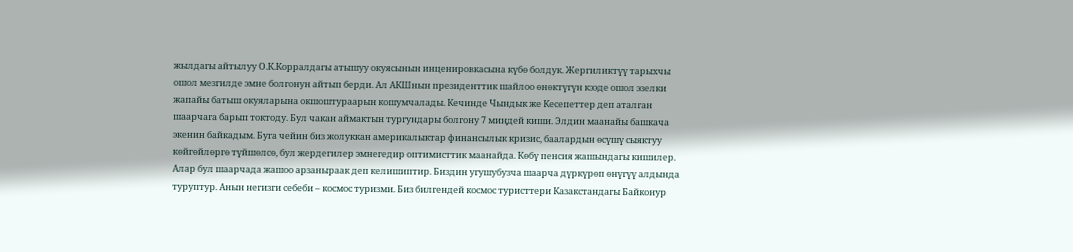жылдагы айтылуу О.К.Корралдагы атышуу окуясынын инценировкасына күбө болдук. Жергиликтүү тарыхчы ошол мезгилде эмне болгонун айтып берди. Ал АКШнын президенттик шайлоо өнөктүгүн кээде ошол эзелки жапайы батыш окуяларына окшоштураарын кошумчалады. Кечинде Чындык же Кесепеттер деп аталган шаарчага барып токтоду. Бул чакан аймактын тургундары болгону 7 миңдей киши. Элдин маанайы башкача экенин байкадым. Буга чейин биз жолуккан америкалыктар финансылык кризис, баалардын өсүшү сыяктуу көйгөйлөргө түйшөлсө, бул жердегилер эмнегедир оптимисттик маанайда. Көбү пенсия жашындагы кишилер. Алар бул шаарчада жашоо арзаныраак деп келишиптир. Биздин угушубузча шаарча дүркүрөп өнүгүү алдында туруптур. Анын негизги себеби – космос туризми. Биз билгендей космос туристтери Казакстандагы Байконур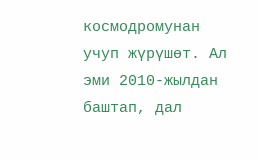космодромунан учуп жүрүшөт. Ал эми 2010-жылдан баштап, дал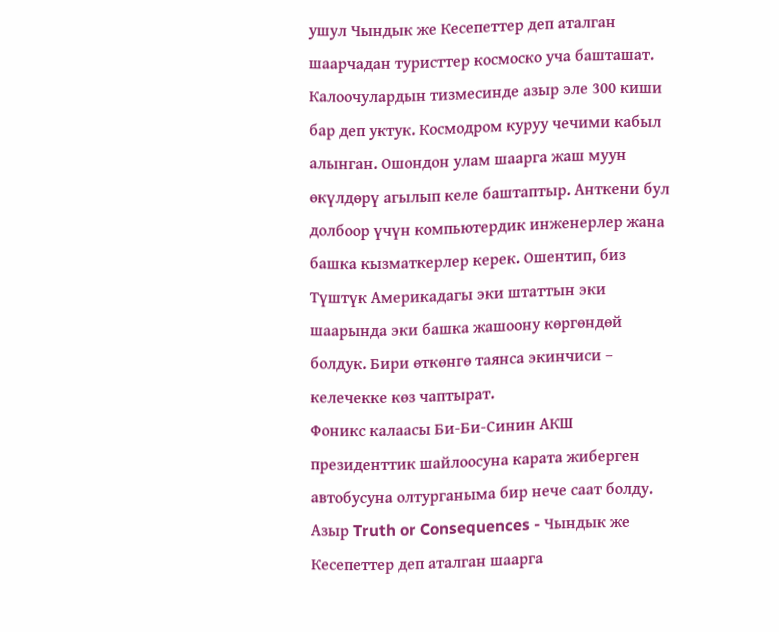ушул Чындык же Кесепеттер деп аталган шаарчадан туристтер космоско уча башташат. Калоочулардын тизмесинде азыр эле 300 киши бар деп уктук. Космодром куруу чечими кабыл алынган. Ошондон улам шаарга жаш муун өкүлдөрү агылып келе баштаптыр. Анткени бул долбоор үчүн компьютердик инженерлер жана башка кызматкерлер керек. Ошентип, биз Түштүк Америкадагы эки штаттын эки шаарында эки башка жашоону көргөндөй болдук. Бири өткөнгө таянса экинчиси – келечекке көз чаптырат.
Фоникс калаасы Би-Би-Синин АКШ президенттик шайлоосуна карата жиберген автобусуна олтурганыма бир нече саат болду. Азыр Truth or Consequences - Чындык же Кесепеттер деп аталган шаарга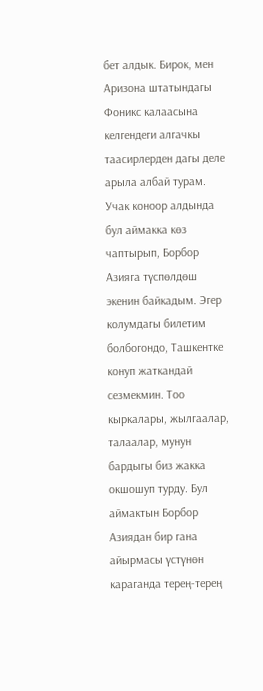бет алдык. Бирок, мен Аризона штатындагы Фоникс калаасына келгендеги алгачкы таасирлерден дагы деле арыла албай турам. Учак коноор алдында бул аймакка көз чаптырып, Борбор Азияга түспөлдөш экенин байкадым. Эгер колумдагы билетим болбогондо, Ташкентке конуп жаткандай сезмекмин. Тоо кыркалары, жылгаалар, талаалар, мунун бардыгы биз жакка окшошуп турду. Бул аймактын Борбор Азиядан бир гана айырмасы үстүнөн караганда терең-терең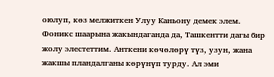оюлуп, көз мелжиткен Улуу Каньону демек элем. Фоникс шаарына жакындаганда да, Ташкентти дагы бир жолу элестеттим. Анткени көчөлөрү түз, узун, жана жакшы пландалганы көрүнүп турду. Ал эми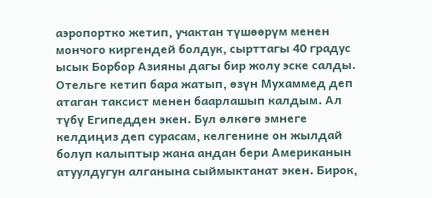аэропортко жетип, учактан түшөөрүм менен мончого киргендей болдук, сырттагы 40 градус ысык Борбор Азияны дагы бир жолу эске салды. Отельге кетип бара жатып, өзүн Мухаммед деп атаган таксист менен баарлашып калдым. Ал түбү Египедден экен. Бул өлкөгө эмнеге келдиңиз деп сурасам, келгенине он жылдай болуп калыптыр жана андан бери Американын атуулдугун алганына сыймыктанат экен. Бирок,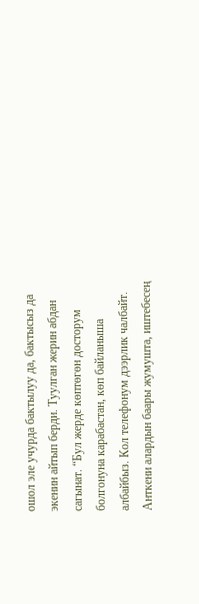ошол эле учурда бактылуу да, бактысыз да экенин айтып берди. Туулган жерин абдан сагынат. “Бул жерде көптөгөн досторум болгонуна карабастан, көп байланыша албайбыз. Кол телефонум дээрлик чалбайт. Анткени алардын баары жумушта, иштебесең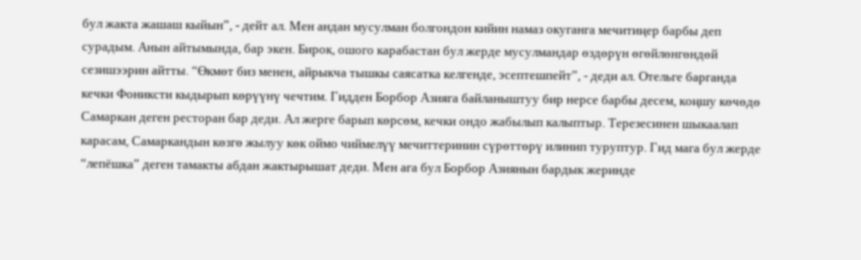бул жакта жашаш кыйын”, - дейт ал. Мен андан мусулман болгондон кийин намаз окуганга мечитиңер барбы деп сурадым. Анын айтымында, бар экен. Бирок, ошого карабастан бул жерде мусулмандар өздөрүн өгөйлөнгөндөй сезишээрин айтты. “Өкмөт биз менен, айрыкча тышкы саясатка келгенде, эсептешпейт”, - деди ал. Отельге барганда кечки Фониксти кыдырып көрүүнү чечтим. Гидден Борбор Азияга байланыштуу бир нерсе барбы десем, коңшу көчөдө Самаркан деген ресторан бар деди. Ал жерге барып көрсөм, кечки ондо жабылып калыптыр. Терезесинен шыкаалап карасам, Самаркандын көзгө жылуу көк оймо чиймелүү мечиттеринин сүрөттөрү илинип туруптур. Гид мага бул жерде “лепёшка” деген тамакты абдан жактырышат деди. Мен ага бул Борбор Азиянын бардык жеринде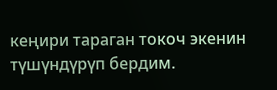кеңири тараган токоч экенин түшүндүрүп бердим.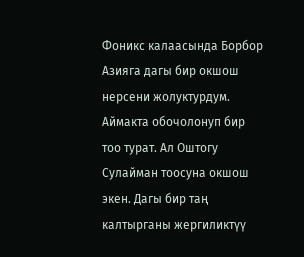Фоникс калаасында Борбор Азияга дагы бир окшош нерсени жолуктурдум. Аймакта обочолонуп бир тоо турат. Ал Оштогу Сулайман тоосуна окшош экен. Дагы бир таң калтырганы жергиликтүү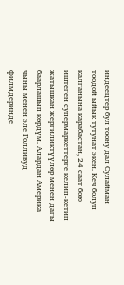индеецтер бул тоону дал Сулайман тоодой ыйык тутунат экен. Кеч болуп калганына карабастан, 24 саат бою иштеген супермаркеттерге келип-кетип жатышкан жергиликтүүлөр менен дагы баарлашып көрдүм. Алардан Америка чыны менен эле Голливуд филмдеринде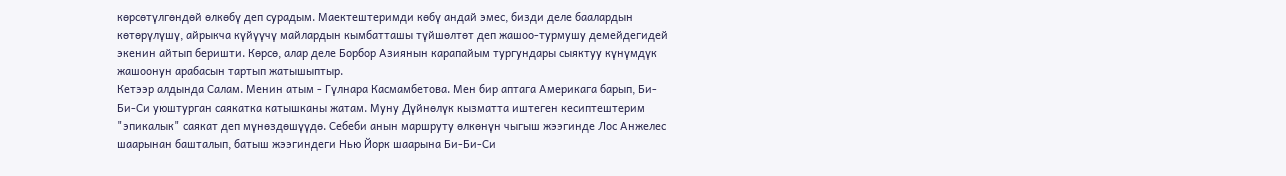көрсөтүлгөндөй өлкөбү деп сурадым. Маектештеримди көбү андай эмес, бизди деле баалардын көтөрүлүшү, айрыкча күйүүчү майлардын кымбатташы түйшөлтөт деп жашоо-турмушу демейдегидей экенин айтып беришти. Көрсө, алар деле Борбор Азиянын карапайым тургундары сыяктуу күнүмдүк жашоонун арабасын тартып жатышыптыр.
Кетээр алдында Салам. Менин атым - Гүлнара Касмамбетова. Мен бир аптага Америкага барып, Би-Би-Си уюштурган саякатка катышканы жатам. Муну Дүйнөлүк кызматта иштеген кесиптештерим "эпикалык" саякат деп мүнөздөшүүдө. Себеби анын маршруту өлкөнүн чыгыш жээгинде Лос Анжелес шаарынан башталып, батыш жээгиндеги Нью Йорк шаарына Би-Би-Си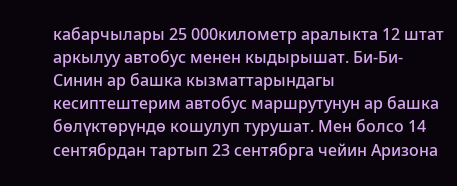кабарчылары 25 000километр аралыкта 12 штат аркылуу автобус менен кыдырышат. Би-Би-Синин ар башка кызматтарындагы кесиптештерим автобус маршрутунун ар башка бөлүктөрүндө кошулуп турушат. Мен болсо 14 сентябрдан тартып 23 сентябрга чейин Аризона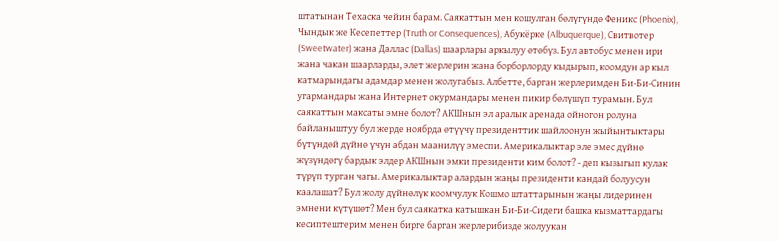штатынан Техаска чейин барам. Саякаттын мен кошулган бөлүгүндө Феникс (Phoenix), Чындык же Кесепеттер (Truth or Consequences), Абукёрке (Albuquerque), Свитвотер (Sweetwater) жана Даллас (Dallas) шаарлары аркылуу өтөбүз. Бул автобус менен ири жана чакан шаарларды, элет жерлерин жана борборлорду кыдырып, коомдун ар кыл катмарындагы адамдар менен жолугабыз. Албетте, барган жерлеримден Би-Би-Синин угармандары жана Интернет окурмандары менен пикир бөлүшүп турамын. Бул саякаттын максаты эмне болот? АКШнын эл аралык аренада ойногон ролуна байланыштуу бул жерде ноябрда өтүүчү президенттик шайлоонун жыйынтыктары бүтүндөй дүйнө үчүн абдан маанилүү эмеспи. Америкалыктар эле эмес дүйнө жүзүндөгү бардык элдер АКШнын эмки президенти ким болот? - деп кызыгып кулак түрүп турган чагы. Америкалыктар алардын жаңы президенти кандай болуусун каалашат? Бул жолу дүйнөлүк коомчулук Кошмо штаттарынын жаңы лидеринен эмнени күтүшөт? Мен бул саякатка катышкан Би-Би-Сидеги башка кызматтардагы кесиптештерим менен бирге барган жерлерибизде жолуукан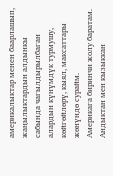америкалыктар менен баарлашып, жаңылыктардын алдынкы сабында чагылдырылбаган алардын күнүмдүк турмушу, көйгөйлөрү, кыял, максаттары жөнүндө сурайм.
Америкага биринчи жолу баратам. Андыктан мен кызыккан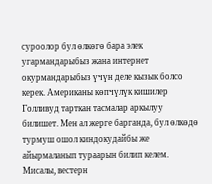суроолор бул өлкөгө бара элек угармандарыбыз жана интернет окурмандарыбыз үчүн деле кызык болсо керек. Американы көпчүлүк кишилер Голливуд тарткан тасмалар аркылуу билишет. Мен ал жерге барганда, бул өлкөдө турмуш ошол киндокудайбы же айырмаланып тураарын билип келем. Мисалы, вестерн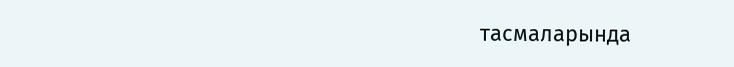тасмаларында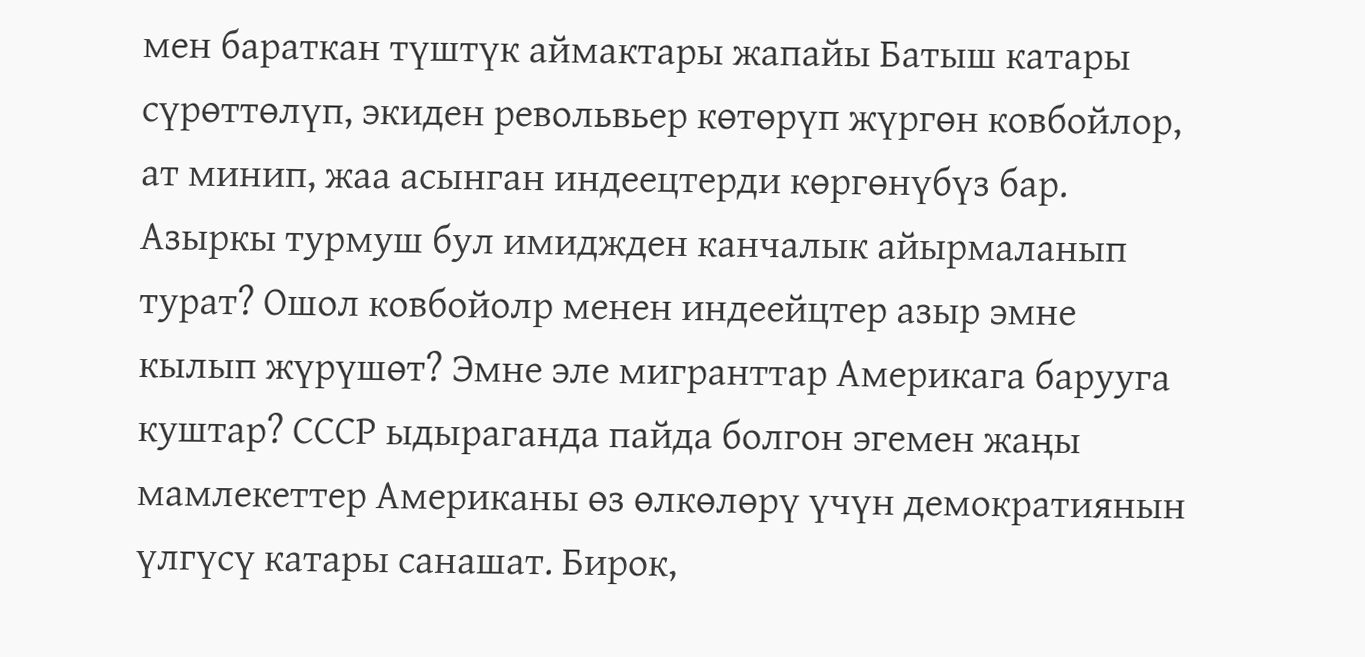мен бараткан түштүк аймактары жапайы Батыш катары сүрөттөлүп, экиден револьвьер көтөрүп жүргөн ковбойлор, ат минип, жаа асынган индеецтерди көргөнүбүз бар. Азыркы турмуш бул имиджден канчалык айырмаланып турат? Ошол ковбойолр менен индеейцтер азыр эмне кылып жүрүшөт? Эмне эле мигранттар Америкага барууга куштар? СССР ыдыраганда пайда болгон эгемен жаңы мамлекеттер Американы өз өлкөлөрү үчүн демократиянын үлгүсү катары санашат. Бирок,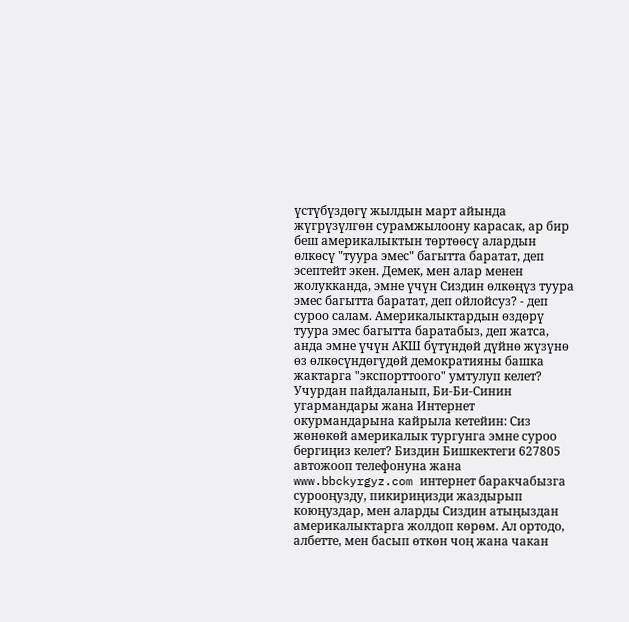үстүбүздөгү жылдын март айында жүгрүзүлгөн сурамжылоону карасак, ар бир беш америкалыктын төртөөсү алардын өлкөсү "туура эмес" багытта баратат, деп эсептейт экен. Демек, мен алар менен жолукканда, эмне үчүн Сиздин өлкөңүз туура эмес багытта баратат, деп ойлойсуз? - деп суроо салам. Америкалыктардын өздөрү туура эмес багытта баратабыз, деп жатса, анда эмне үчүн АКШ бүтүндөй дүйнө жүзүнө өз өлкөсүндөгүдөй демократияны башка жактарга "экспорттоого" умтулуп келет? Учурдан пайдаланып, Би-Би-Синин угармандары жана Интернет окурмандарына кайрыла кетейин: Сиз жөнөкөй америкалык тургунга эмне суроо бергиңиз келет? Биздин Бишкектеги 627805 автожооп телефонуна жана www.bbckyrgyz.com интернет баракчабызга сурооңузду, пикириңизди жаздырып коюңуздар, мен аларды Сиздин атыңыздан америкалыктарга жолдоп көрөм. Ал ортодо, албетте, мен басып өткөн чоң жана чакан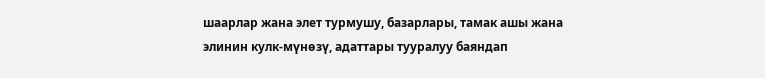шаарлар жана элет турмушу, базарлары, тамак ашы жана элинин кулк-мүнөзү, адаттары тууралуу баяндап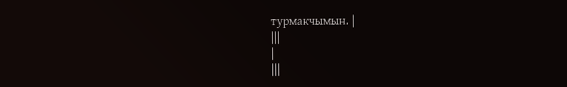турмакчымын. |
|||
|
|||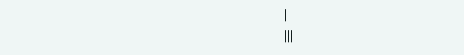|
|||